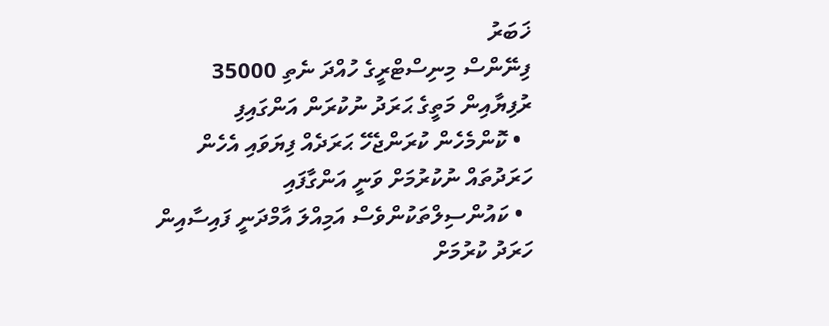ޚަބަރު
ފިނޭންސް މިނިސްޓްރީގެ ހުއްދަ ނެތި 35000 ރުފިޔާއިން މަތީގެ ޙަރަދު ނުކުރަން އަންގައިފި
  • ކޮންމެހެން ކުރަންޖެހޭ ޙަރަދެއް ފިޔަވައި އެހެން ހަރަދުތައް ނުކުރުމަށް ވަނީ އަންގާފައި
  • ކައުންސިލްތަކުންވެސް އަމިއްލަ އާމްދަނީ ފައިސާއިން ހަރަދު ކުރުމަށް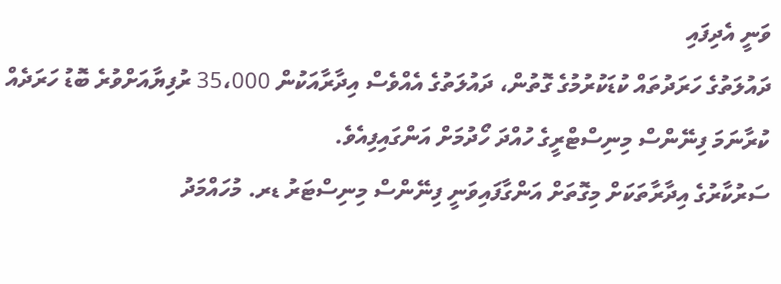ވަނީ އެދިފައި
ދައުލަތުގެ ހަރަދުތައް ކުޑަކުރުމުގެ ގޮތުން، ދައުލަތުގެ އެއްވެސް އިދާރާއަކުން 35،000 ރުފިޔާއަށްވުރެ ބޮޑު ހަރަދެއް ކުރާނަމަ ފިނޭންސް މިނިސްޓްރީގެ ހުއްދަ ހޯދުމަށް އަންގައިފިއެވެ.
ސަރުކާރުގެ އިދާރާތަކަށް މިގޮތަށް އަންގާފައިވަނީ ފިނޭންސް މިނިސްޓަރު ޑރ. މުހައްމަދު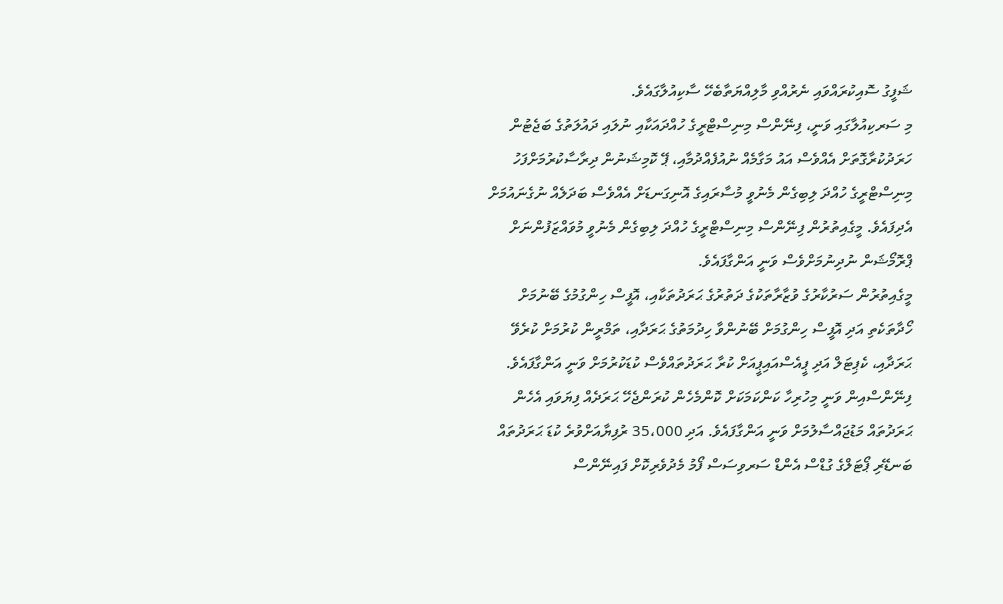ޝަފީގު ސޮއިކުރައްވައި ނެރުއްވި މާލިއްޔަތާބެހޭ ސާކިއުލާގައެވެ.
މި ސަރކިއުލާގައި ވަނީ، ފިނޭންސް މިނިސްޓްރީގެ ހުއްދައަކާއި ނުލައި ދައުލަތުގެ ބަޖެޓުން ހަރަދުކުރާގޮތަށް އެއްވެސް އައު މަގާމެއް ނުއުފެއްދުމާއި، ޕޭ ކޮމިޝަނުން ދިރާސާކުރުމަށްފަހު މިނިސްޓްރީގެ ހުއްދަ ލިބިގެން މެނުވީ މުސާރައިގެ އޮނިގަނޑަށް އެއްވެސް ބަދަލެއް ނުގެނައުމަށް އެދިފައެވެ. މީގެއިތުރުން ފިނޭންސް މިނިސްޓްރީގެ ހުއްދަ ލިބިގެން މެނުވީ މުވައްޒަފުންނަށް ޕްރޮމޯޝަން ނުދިނުމަށްވެސް ވަނީ އަންގާފައެވެ.
މީގެއިތުރުން ސަރުކާރުގެ ވުޒާރާތަކުގެ ދަތުރުގެ ޙަރަދުތަކާއި، އޮފީސް ހިންގުމުގެ ބޭނުމަށް ހޯދާތަކެތި އަދި އޮފީސް ހިންގުމަށް ބޭނުންވާ ހިދުމަތުގެ ޙަރަދާއި، ތަމްރީން ކުރުމަށް ކުރެވޭ ޙަރަދާއި، ކެޕިޓަލް އަދި ޕީއެސްއައިޕީއަށް ކުރާ ޙަރަދުތައްވެސް ކުޑަކުރުމަށް ވަނީ އަންގާފައެވެ.
ފިނޭންސްއިން ވަނީ މިހުރިހާ ކަންކަމަކަށް ކޮންމެހެން ކުރަންޖެހޭ ޙަރަދެއް ފިޔަވައި އެހެން ޙަރަދުތައް މަޑުޖައްސާލުމަށް ވަނީ އަންގާފައެވެ. އަދި 35،000 ރުފިޔާއަށްވުރެ ކުޑަ ޙަރަދުތައް ބަނޑޭރި ޕޯޓަލްގެ ގުޑްސް އެންޑް ސަރވިސަސް ފޯމު މެދުވެރިކޮށް ފައިނޭންސް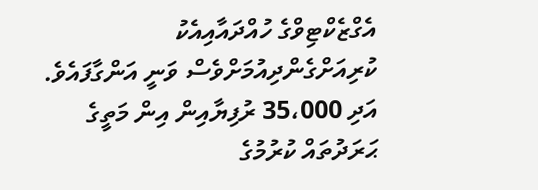އެގްޒެކްޓިވްގެ ހުއްދައާއިއެކު ކުރިއަށްގެންދިއުމަށްވެސް ވަނީ އަންގާފައެވެ. އަދި 35،000 ރުފިޔާއިން އިން މަތީގެ ޙަރަދުތައް ކުރުމުގެ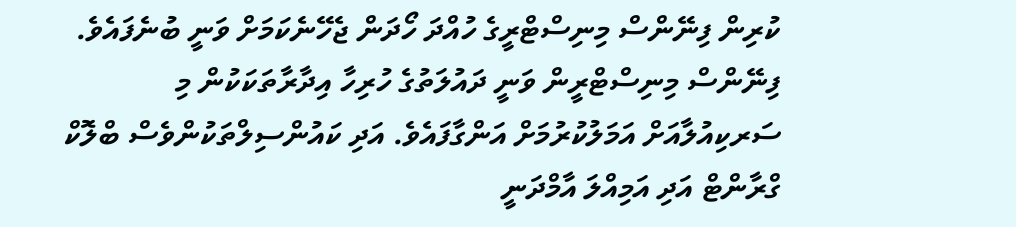ކުރިން ފިނޭންސް މިނިސްޓްރީގެ ހުއްދަ ހޯދަން ޖެހޭނެކަމަށް ވަނީ ބުނެފައެވެ.
ފިނޭންސް މިނިސްޓްރީން ވަނީ ދައުލަތުގެ ހުރިހާ އިދާރާތަކަކުން މި ސަރކިއުލާއަށް އަމަލުކުރުމަށް އަންގާފައެވެ. އަދި ކައުންސިލްތަކުންވެސް ބްލޮކް ގްރާންޓް އަދި އަމިއްލަ އާމްދަނީ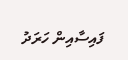ފައިސާއިން ހަރަދު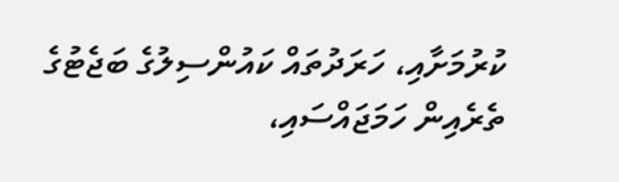ކުރުމަށާއި، ހަރަދުތައް ކައުންސިލުގެ ބަޖެޓުގެ ތެރެއިން ހަމަޖައްސައި،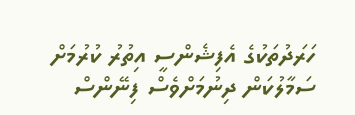ހަރަދުތަކުގެ އެފިޝެންސީ އިތުރު ކުރުމަށް ސަމާލުކަން ދިނުމަށްވެސް ފިނޭންސް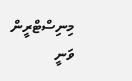މިނިސްޓްރީން ވަނީ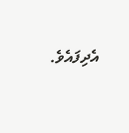އެދިފައެވެ.